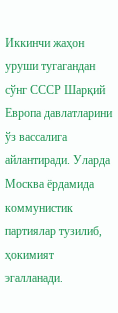Иккинчи жаҳон уруши тугагандан сўнг СССР Шарқий Европа давлатларини ўз вассалига айлантиради. Уларда Москва ёрдамида коммунистик партиялар тузилиб, ҳокимият эгалланади.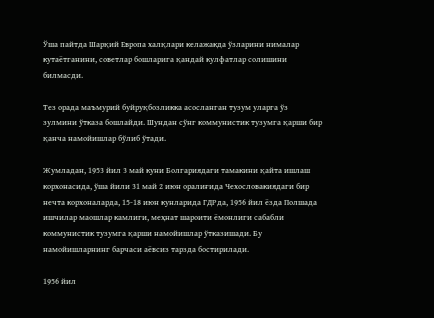Ўша пайтда Шарқий Европа халқлари келажакда ўзларини нималар кутаётганини, советлар бошларига қандай кулфатлар солишини билмасди.

Тез орада маъмурий буйруқбозликка асосланган тузум уларга ўз зулмини ўтказа бошлайди. Шундан сўнг коммунистик тузумга қарши бир қанча намойишлар бўлиб ўтади.

Жумладан, 1953 йил 3 май куни Болгариядаги тамакини қайта ишлаш корхонасида, ўша йили 31 май 2 июн оралиғида Чехословакиядаги бир нечта корхоналарда, 15-18 июн кунларида ГДРда, 1956 йил ёзда Полшада ишчилар маошлар камлиги, меҳнат шароити ёмонлиги сабабли коммунистик тузумга қарши намойишлар ўтказишади. Бу намойишларнинг барчаси аёвсиз тарзда бостирилади.

1956 йил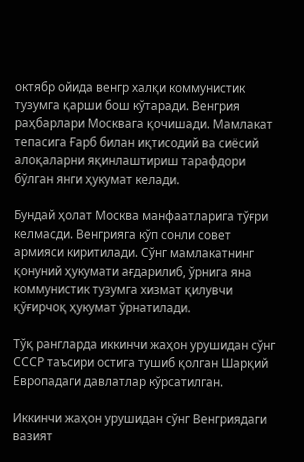октябр ойида венгр халқи коммунистик тузумга қарши бош кўтаради. Венгрия раҳбарлари Москвага қочишади. Мамлакат тепасига Ғарб билан иқтисодий ва сиёсий алоқаларни яқинлаштириш тарафдори бўлган янги ҳукумат келади.

Бундай ҳолат Москва манфаатларига тўғри келмасди. Венгрияга кўп сонли совет армияси киритилади. Сўнг мамлакатнинг қонуний ҳукумати ағдарилиб, ўрнига яна коммунистик тузумга хизмат қилувчи қўғирчоқ ҳукумат ўрнатилади.

Тўқ рангларда иккинчи жаҳон урушидан сўнг СССР таъсири остига тушиб қолган Шарқий Европадаги давлатлар кўрсатилган.

Иккинчи жаҳон урушидан сўнг Венгриядаги вазият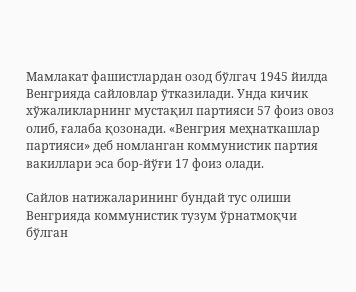Мамлакат фашистлардан озод бўлгач 1945 йилда Венгрияда сайловлар ўтказилади. Унда кичик хўжаликларнинг мустақил партияси 57 фоиз овоз олиб, ғалаба қозонади. «Венгрия меҳнаткашлар партияси» деб номланган коммунистик партия вакиллари эса бор-йўғи 17 фоиз олади.

Сайлов натижаларининг бундай тус олиши Венгрияда коммунистик тузум ўрнатмоқчи бўлган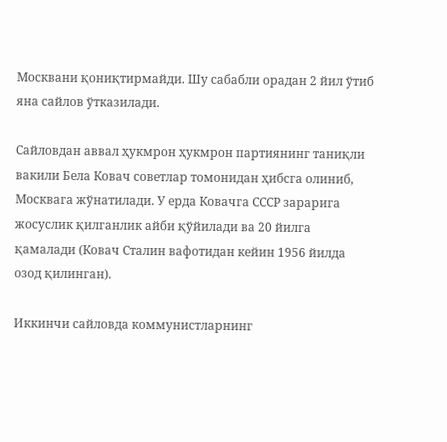Москвани қониқтирмайди. Шу сабабли орадан 2 йил ўтиб яна сайлов ўтказилади.

Сайловдан аввал ҳукмрон ҳукмрон партиянинг таниқли вакили Бела Ковач советлар томонидан ҳибсга олиниб, Москвага жўнатилади. У ерда Ковачга СССР зарарига жосуслик қилганлик айби қўйилади ва 20 йилга қамалади (Ковач Сталин вафотидан кейин 1956 йилда озод қилинган).

Иккинчи сайловда коммунистларнинг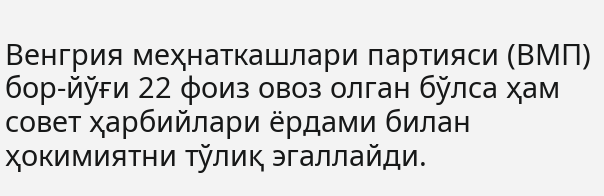Венгрия меҳнаткашлари партияси (ВМП) бор-йўғи 22 фоиз овоз олган бўлса ҳам совет ҳарбийлари ёрдами билан ҳокимиятни тўлиқ эгаллайди.